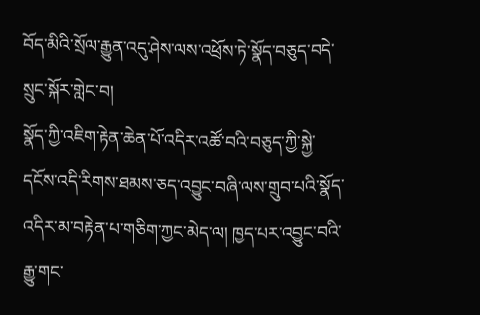བོད་མིའི་སྲོལ་རྒྱུན་འདུ་ཤེས་ལས་འཕྲོས་ཏེ་སྣོད་བཅུད་བདེ་སྲུང་སྐོར་གླེང་བ།
སྣོད་ཀྱི་འཇིག་རྟེན་ཆེན་པོ་འདིར་འཚོ་བའི་བཅུད་ཀྱི་སྐྱེ་དངོས་འདི་རིགས་ཐམས་ཅད་འབྱུང་བཞི་ལས་གྲུབ་པའི་སྣོད་འདིར་མ་བརྟེན་པ་གཅིག་ཀྱང་མེད་ལ། ཁྱད་པར་འབྱུང་བའི་རྒྱུ་གང་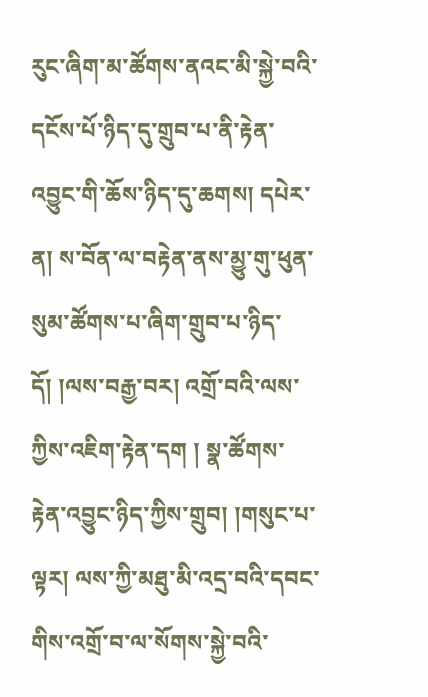རུང་ཞིག་མ་ཚོགས་ནའང་མི་སྐྱེ་བའི་དངོས་པོ་ཉིད་དུ་གྲུབ་པ་ནི་རྟེན་འབྱུང་གི་ཆོས་ཉིད་དུ་ཆགས། དཔེར་ན། ས་བོན་ལ་བརྟེན་ནས་མྱུ་གུ་ཕུན་སུམ་ཚོགས་པ་ཞིག་གྲུབ་པ་ཉིད་དོ། །ལས་བརྒྱ་བར། འགྲོ་བའི་ལས་ཀྱིས་འཇིག་རྟེན་དག ། སྣ་ཚོགས་རྟེན་འབྱུང་ཉིད་ཀྱིས་གྲུབ། །གསུང་པ་ལྟར། ལས་ཀྱི་མཐུ་མི་འདྲ་བའི་དབང་གིས་འགྲོ་བ་ལ་སོགས་སྐྱེ་བའི་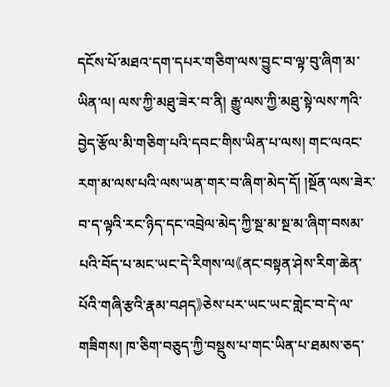དངོས་པོ་མཐའ་དག་དཔར་གཅིག་ལས་བྱུང་བ་ལྟ་བུ་ཞིག་མ་ཡིན་ལ། ལས་ཀྱི་མཐུ་ཟེར་བ་ནི། རྒྱུ་ལས་ཀྱི་མཐུ་སྟེ་ལས་ཀའི་བྱེད་རྩོལ་མི་གཅིག་པའི་དབང་གིས་ཡིན་པ་ལས། གང་ལའང་རག་མ་ལས་པའི་ལས་ཡན་གར་བ་ཞིག་མེད་དོ། །སྔོན་ལས་ཟེར་བ་ད་ལྟའི་རང་ཉིད་དང་འབྲེལ་མེད་ཀྱི་སྔ་མ་སྔ་མ་ཞིག་བསམ་པའི་བོད་པ་མང་ཡང་དེ་རིགས་ལ《ནང་བསྟན་ཤེས་རིག་ཆེན་པོའི་གཞི་རྩའི་རྣམ་བཤད》ཅེས་པར་ཡང་ཡང་གླེང་བ་དེ་ལ་གཟིགས། ཁ་ཅིག་བཅུད་ཀྱི་བསྡུས་པ་གང་ཡིན་པ་ཐམས་ཅད་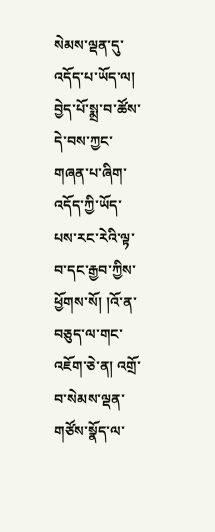སེམས་ལྡན་དུ་འདོད་པ་ཡོད་ལ། བྱེད་པོ་སྨྲ་བ་ཚོས་དེ་བས་ཀྱང་གཞན་པ་ཞིག་འདོད་ཀྱི་ཡོད་པས་རང་རེའི་ལྟ་བ་དང་རྒྱབ་ཀྱིས་ཕྱོགས་སོ། །འོ་ན་བཅུད་ལ་གང་འཇོག་ཅེ་ན། འགྲོ་བ་སེམས་ལྡན་གཙོས་སྣོད་ལ་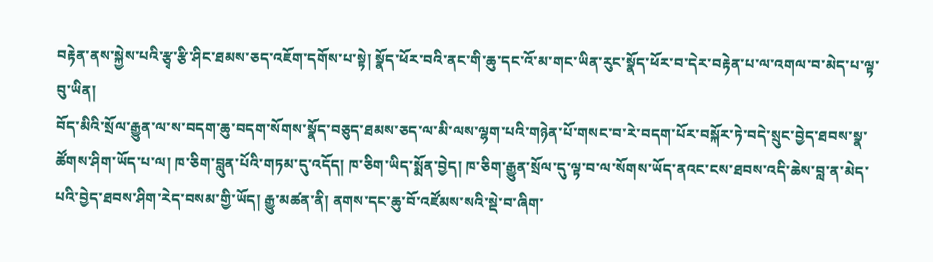བརྟེན་ནས་སྐྱེས་པའི་རྩྭ་རྩི་ཤིང་ཐམས་ཅད་འཇོག་དགོས་པ་སྟེ། སྣོད་ཕོར་བའི་ནང་གི་ཆུ་དང་འོ་མ་གང་ཡིན་རུང་སྣོད་ཕོར་བ་དེར་བརྟེན་པ་ལ་འགལ་བ་མེད་པ་ལྟ་བུ་ཡིན།
བོད་མིའི་སྲོལ་རྒྱུན་ལ་ས་བདག་ཆུ་བདག་སོགས་སྣོད་བཅུད་ཐམས་ཅད་ལ་མི་ལས་ལྷག་པའི་གཉེན་པོ་གསང་བ་རེ་བདག་པོར་བསྐོར་ཏེ་བདེ་སྲུང་བྱེད་ཐབས་སྣ་ཚོགས་ཤིག་ཡོད་པ་ལ། ཁ་ཅིག་བླུན་པོའི་གཏམ་དུ་འདོད། ཁ་ཅིག་ཡིད་སྨོན་བྱེད། ཁ་ཅིག་རྒྱུན་སྲོལ་དུ་ལྟ་བ་ལ་སོགས་ཡོད་ནའང་ངས་ཐབས་འདི་ཆེས་བླ་ན་མེད་པའི་བྱེད་ཐབས་ཤིག་རེད་བསམ་གྱི་ཡོད། རྒྱུ་མཚན་ནི། ནགས་དང་ཆུ་བོ་འཛོམས་སའི་སྡེ་བ་ཞིག་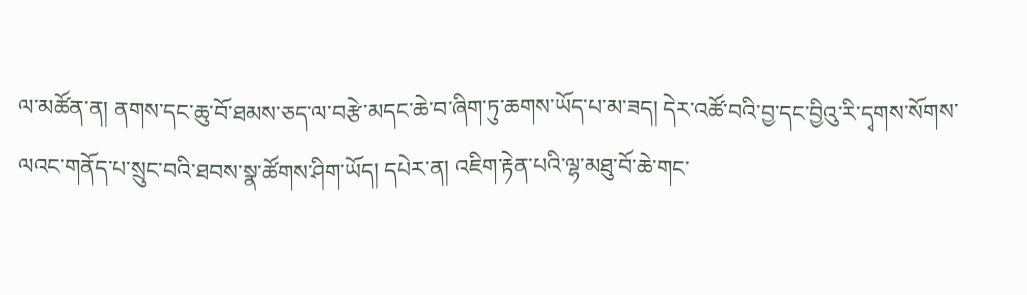ལ་མཚོན་ན། ནགས་དང་ཆུ་བོ་ཐམས་ཅད་ལ་བརྩེ་མདང་ཆེ་བ་ཞིག་ཏུ་ཆགས་ཡོད་པ་མ་ཟད། དེར་འཚོ་བའི་བྱ་དང་བྱིའུ་རི་དྭགས་སོགས་ལའང་གནོད་པ་སྲུང་བའི་ཐབས་སྣ་ཚོགས་ཤིག་ཡོད། དཔེར་ན། འཇིག་རྟེན་པའི་ལྷ་མཐུ་བོ་ཆེ་གང་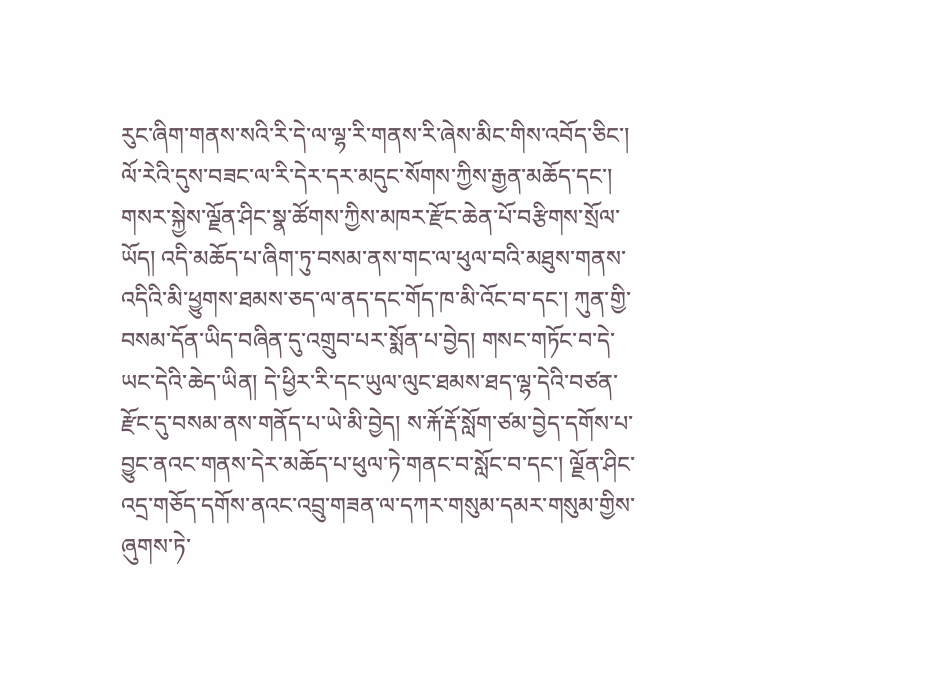རུང་ཞིག་གནས་སའི་རི་དེ་ལ་ལྷ་རི་གནས་རི་ཞེས་མིང་གིས་འབོད་ཅིང་། ལོ་རེའི་དུས་བཟང་ལ་རི་དེར་དར་མདུང་སོགས་ཀྱིས་རྒྱན་མཆོད་དང་། གསར་སྐྱེས་ལྗོན་ཤིང་སྣ་ཚོགས་ཀྱིས་མཁར་རྫོང་ཆེན་པོ་བརྩིགས་སྲོལ་ཡོད། འདི་མཆོད་པ་ཞིག་ཏུ་བསམ་ནས་གང་ལ་ཕུལ་བའི་མཐུས་གནས་འདིའི་མི་ཕྱུགས་ཐམས་ཅད་ལ་ནད་དང་གོད་ཁ་མི་འོང་བ་དང་། ཀུན་གྱི་བསམ་དོན་ཡིད་བཞིན་དུ་འགྲུབ་པར་སྨོན་པ་བྱེད། གསང་གཏོང་བ་དེ་ཡང་དེའི་ཆེད་ཡིན། དེ་ཕྱིར་རི་དང་ཡུལ་ལུང་ཐམས་ཐད་ལྷ་དེའི་བཙན་རྫོང་དུ་བསམ་ནས་གནོད་པ་ཡེ་མི་བྱེད། ས་རྐོ་རྡོ་སློག་ཙམ་བྱེད་དགོས་པ་བྱུང་ནའང་གནས་དེར་མཆོད་པ་ཕུལ་ཏེ་གནང་བ་སློང་བ་དང་། ལྗོན་ཤིང་འདྲ་གཅོད་དགོས་ནའང་འབྲུ་གཟན་ལ་དཀར་གསུམ་དམར་གསུམ་གྱིས་ཞུགས་ཏེ་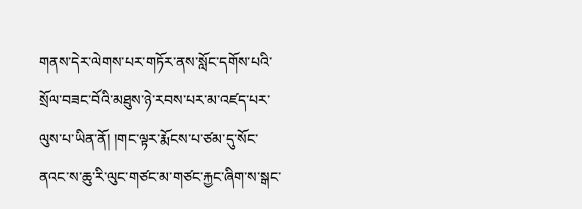གནས་དེར་ལེགས་པར་གཏོར་ནས་སློང་དགོས་པའི་སྲོལ་བཟང་བོའི་མཐུས་ཉེ་རབས་པར་མ་འཛད་པར་ལུས་པ་ཡིན་ནོ། །གང་ལྟར་རྨོངས་པ་ཙམ་དུ་སོང་ནའང་ས་ཆུ་རི་ལུང་གཙང་མ་གཙང་རྐྱང་ཞིག་ས་སྒང་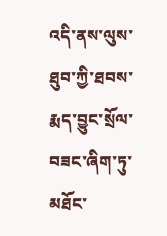འདི་ནས་ལུས་ཐུབ་ཀྱི་ཐབས་རྨད་བྱུང་སྲོལ་བཟང་ཞིག་ཏུ་མཐོང་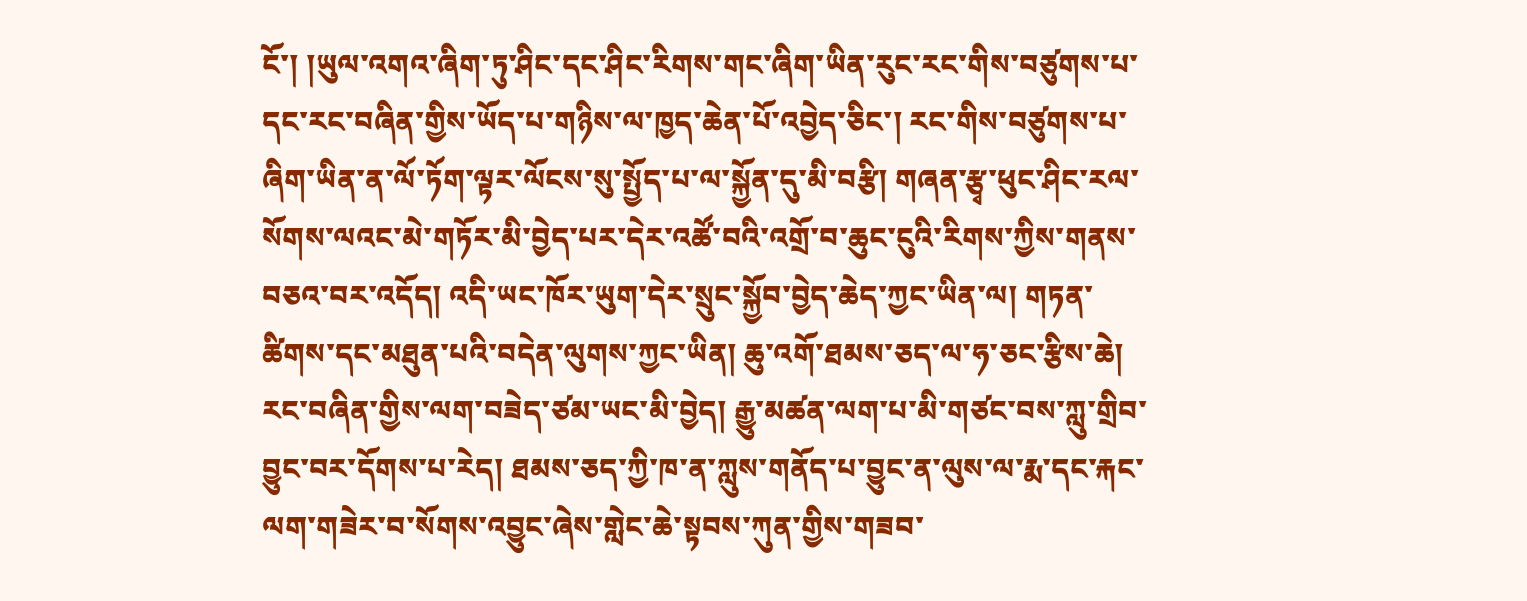ངོ་། །ཡུལ་འགའ་ཞིག་ཏུ་ཤིང་དང་ཤིང་རིགས་གང་ཞིག་ཡིན་རུང་རང་གིས་བཙུགས་པ་དང་རང་བཞིན་གྱིས་ཡོད་པ་གཉིས་ལ་ཁྱད་ཆེན་པོ་འབྱེད་ཅིང་། རང་གིས་བཙུགས་པ་ཞིག་ཡིན་ན་ལོ་ཏོག་ལྟར་ལོངས་སུ་སྤྱོད་པ་ལ་སྐྱོན་དུ་མི་བརྩི། གཞན་རྩྭ་ཕུང་ཤིང་རལ་སོགས་ལའང་མེ་གཏོར་མི་བྱེད་པར་དེར་འཚོ་བའི་འགྲོ་བ་ཆུང་ངུའི་རིགས་ཀྱིས་གནས་བཅའ་བར་འདོད། འདི་ཡང་ཁོར་ཡུག་དེར་སྲུང་སྐྱོབ་བྱེད་ཆེད་ཀྱང་ཡིན་ལ། གཏན་ཚིགས་དང་མཐུན་པའི་བདེན་ལུགས་ཀྱང་ཡིན། ཆུ་འགོ་ཐམས་ཅད་ལ་ཧ་ཅང་རྩིས་ཆེ། རང་བཞིན་གྱིས་ལག་བཟེད་ཙམ་ཡང་མི་བྱེད། རྒྱུ་མཚན་ལག་པ་མི་གཙང་བས་ཀླུ་གྲིབ་བྱུང་བར་དོགས་པ་རེད། ཐམས་ཅད་ཀྱི་ཁ་ན་ཀླུས་གནོད་པ་བྱུང་ན་ལུས་ལ་རྨ་དང་རྐང་ལག་གཟེར་བ་སོགས་འབྱུང་ཞེས་གླེང་ཆེ་སྟབས་ཀུན་གྱིས་གཟབ་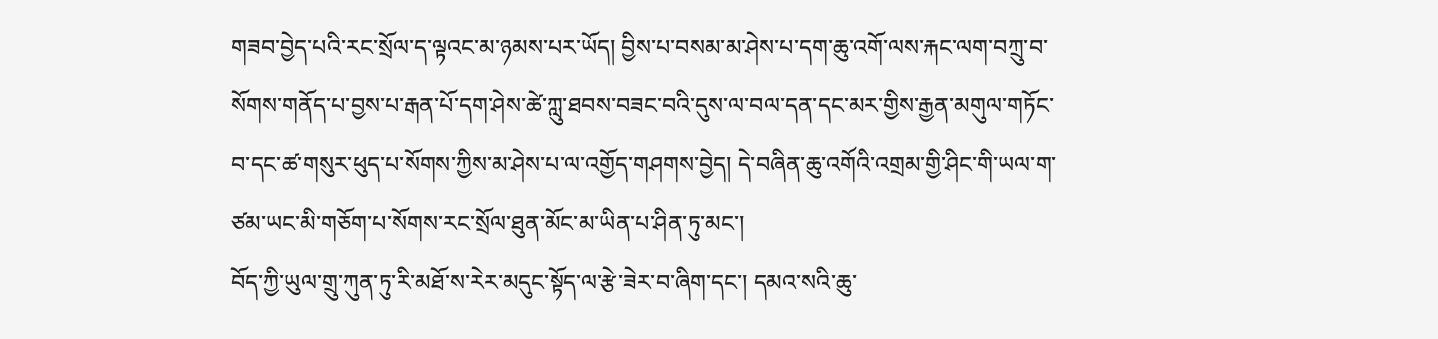གཟབ་བྱེད་པའི་རང་སྲོལ་ད་ལྟའང་མ་ཉམས་པར་ཡོད། བྱིས་པ་བསམ་མ་ཤེས་པ་དག་ཆུ་འགོ་ལས་རྐང་ལག་བཀྲུ་བ་སོགས་གནོད་པ་བྱས་པ་རྒན་པོ་དག་ཤེས་ཚེ་ཀླུ་ཐབས་བཟང་བའི་དུས་ལ་བལ་དན་དང་མར་གྱིས་རྒྱན་མགུལ་གཏོང་བ་དང་ཚ་གསུར་ཕུད་པ་སོགས་ཀྱིས་མ་ཤེས་པ་ལ་འགྱོད་གཤགས་བྱེད། དེ་བཞིན་ཆུ་འགོའི་འགྲམ་གྱི་ཤིང་གི་ཡལ་ག་ཙམ་ཡང་མི་གཅོག་པ་སོགས་རང་སྲོལ་ཐུན་མོང་མ་ཡིན་པ་ཤིན་ཏུ་མང་།
བོད་ཀྱི་ཡུལ་གྲུ་ཀུན་ཏུ་རི་མཐོ་ས་རེར་མདུང་སྟོད་ལ་རྩེ་ཟེར་བ་ཞིག་དང་། དམའ་སའི་ཆུ་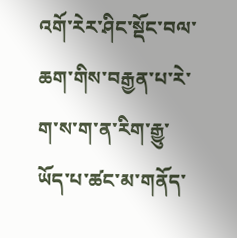འགོ་རེར་ཤིང་སྡོང་བལ་ཆག་གིས་བརྒྱན་པ་རེ་ག་ས་ག་ན་རིག་རྒྱུ་ཡོད་པ་ཚང་མ་གནོད་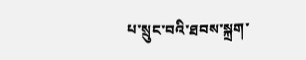པ་སྲུང་བའི་ཐབས་སྐྲག་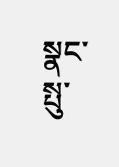སྣང་སྤུ་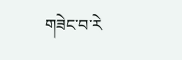གཟེང་བ་རེ